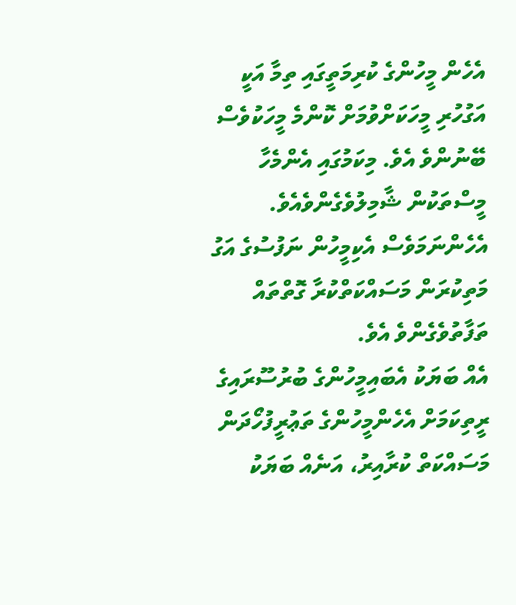އެހެން މީހުންގެ ކުރިމަތީގައި ތިމާ އަކީ އަގުހުރި މީހަކަށްވުމަށް ކޮންމެ މީހަކުވެސް ބޭނުންވެ އެވެ. މިކަމުގައި އެންމެހާ މީސްތަކުން ޝާމިލުވެގެންވެއެވެ. އެހެންނަމަވެސް އެކިމީހުން ނަފުސުގެ އަގު މަތިކުރަން މަސައްކަތްކުރާ ގޮތްތައް ތަފާތުވެގެންވެ އެވެ.
އެއް ބަޔަކު އެބައިމީހުންގެ ބުރުސޫރައިގެ ރީތިކަމަށް އެހެންމީހުންގެ ތަޢުރީފުހޯދަން މަސައްކަތް ކުރާއިރު، އަނެއް ބަޔަކު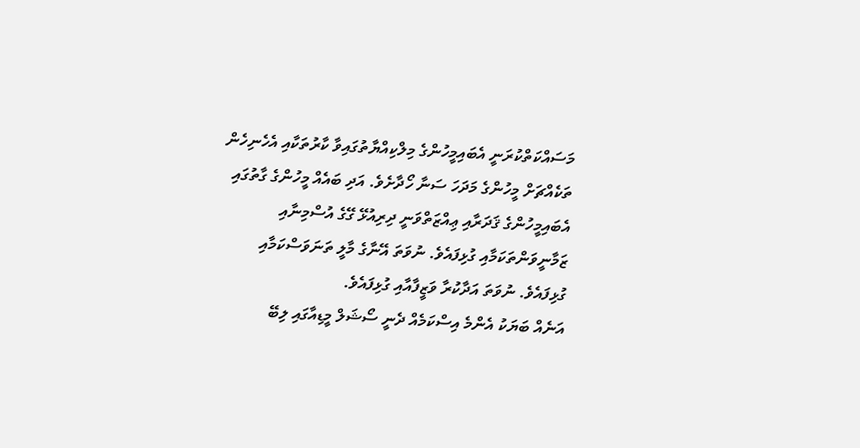މަސައްކަތްކުރަނީ އެބައިމީހުންގެ މިލްކިއްޔާތުގައިވާ ކާރުތަކާއި އެހެނިހެން ތަކެއްޗަށް މީހުންގެ މަދަހަ ސަނާ ހޯދާށެވެ. އަދި ބައެއް މީހުންގެ ގާތުގައި އެބައިމީހުންގެ ޤަދަރާއި ޢިއްޒަތްވަނީ ދިރިއުޅޭ ގޭގެ އުސްމިނާއި ޒަމާނީވަންތަކަމާއި ގުޅިފައެވެ. ނުވަތަ އޭނާގެ މާލީ ތަނަވަސްކަމާއި ގުޅިފައެވެ. ނުވަތަ އަދާކުރާ ވަޒީފާއާއި ގުޅިފައެވެ.
އަނެއް ބަޔަކު އެންމެ އިސްކަމެއް ދެނީ ސޯޝަލް މީޑިއާގައި ލިބޭ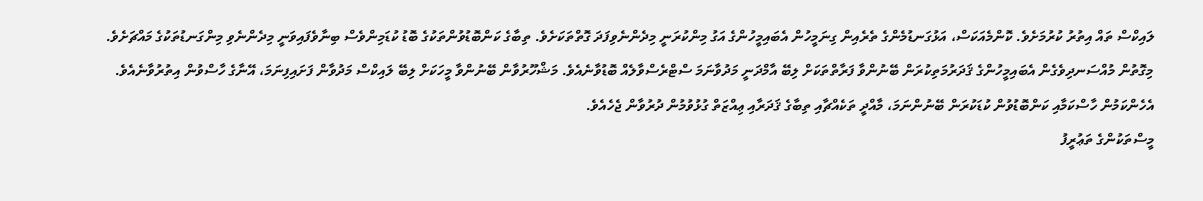ލައިކްސް ތައް އިތުރު ކުރުމަށެވެ. ކޮންމެއަކަސް، އަޅުގަނޑުމެންގެ ތެރެއިން ގިނަމީހުން އެބައިމީހުންގެ އަގު މިންކުރަނީ މިދެންނެވިފަދަ ގޮތްތަކަށެވެ. ތިބާގެ ކަންބޮޑުވުންތަކުގެ ބޮޑު ކުޑަމިންވެސް ބިނާވެފައިވަނީ މިދެންނެވި މިންގަނޑުތަކުގެ މައްޗަށެވެ. މިގޮތުން މުއްސަނދިވެގެން އެބައިމީހުންގެ ޤަދަރުމަތިކުރަން ބޭނުންވާ ފަރާތްތަކަށް ލިބޭ އާމްދަނީ މަދުވާނަމަ ސްޓްރެސްވާލެއް ބޮޑުވާނެއެވެ. މަޝްހޫރުވާން ބޭނުންވާ މީހަކަށް ލިބޭ ލައިކްސް މަދުވާން ފަށައިފިނަމަ، އޭނާގެ ހާސްވުން އިތުރުވާނެއެވެ.
އެހެންކަމުން ހާސްކަމާއި ކަންބޮޑުވުން ކުޑަކުރަން ބޭނުންނަމަ، މާއްދީ ތަކެއްޗާއި ތިބާގެ ޤަދަރާއި ޢިއްޒަތް ގުޅުވުމުން ދުރުވާން ޖެހެއެވެ.
މީސްތަކުންގެ ތަޢުރީފު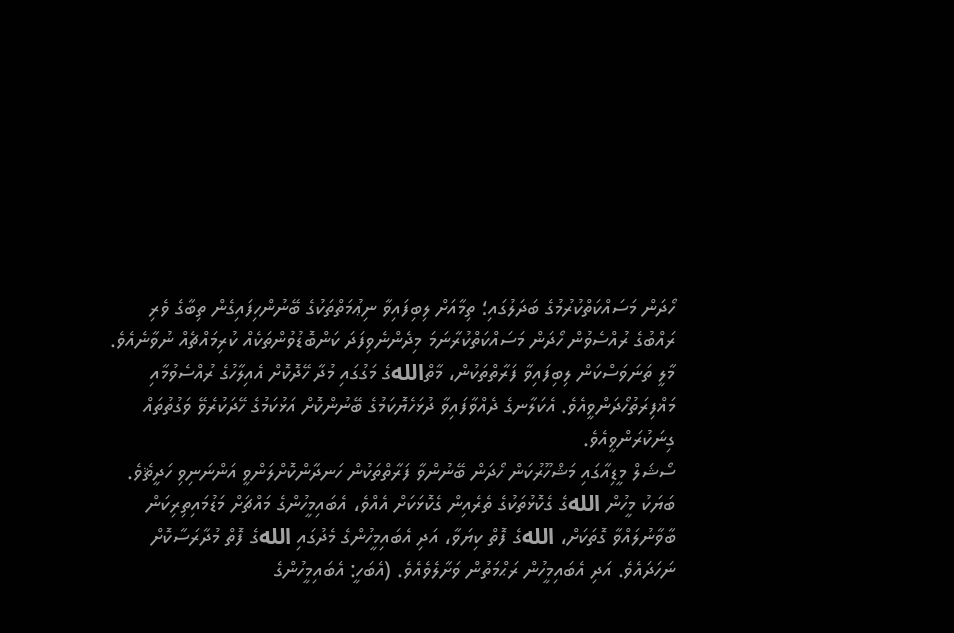ހޯދަން މަސައްކަތްކުރުމުގެ ބަދަލުގައި؛ ތިމާއަށް ލިބިފައިވާ ނިޢުމަތްތަކުގެ ބޭނުންހިފައިގެން ތިބާގެ ވެރި ރައްބުގެ ރުއްސެވުން ހޯދަން މަސައްކަތްކުރާނަމަ މިދެންނެވިފަދަ ކަންބޮޑުވުންތަކެއް ކުރިމައްޗެއް ނުވާނެއެވެ. މާލީ ތަނަވަސްކަން ލިބިފައިވާ ފަރާތްތަކުން، މާތްاللهގެ މަގުގައި މުދާ ހޭދޮކޮށް އެއިލާހުގެ ރުއްސެވުމާއި މަޣްފިރަތުހޯދަންވީއެވެ. އެކަލާނގެ ދެއްވާފައިވާ ދުޅަހެޔޮކަމުގެ ބޭނުންކޮށް އަޅުކަމުގެ ހޭދަކުރެވޭ ވަގުތުތައް ގިނަކުރަންވީއެވެ.
ސޯޝަލް މީޑިއާގައި މަޝްހޫރުކަން ހޯދަން ބޭނުންވާ ފަރާތްތަކުން ހަނދާންކޮށްލަންވީ އަންނަނިވި ހަދީޘެވެ.
ބަޔަކު މީހުން اللهގެ ގެކޮޅުތަކުގެ ތެރެއިން ގެކޮޅަކަށް އެއްވެ، އެބައިމީހުންގެ މައްޗަށް މަޑުމައިތިރިކަން ބާވާނުލައްވާ ގޮތަކަށް، اللهގެ ފޮތް ކިޔަވާ، އަދި އެބައިމީހުންގެ މެދުގައި اللهގެ ފޮތް މުދާރަސާކޮށް ނަހަދައެވެ. އަދި އެބައިމީހުން ރަޙްމަތުން ވަށާލެވެއެވެ. (އެބަހީ: އެބައިމީހުންގެ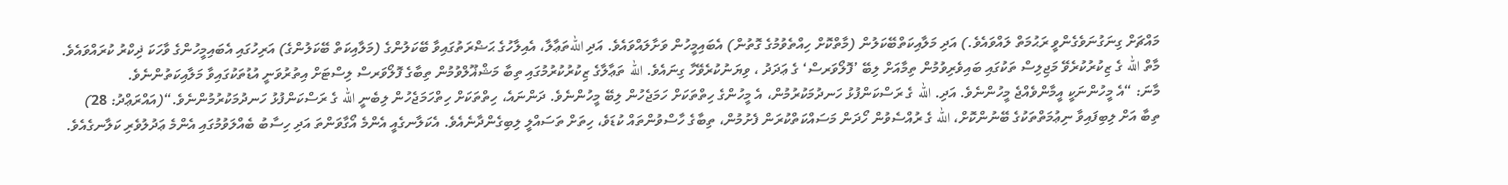މައްޗަށް ގިނަގުނަވެގެންވީ ރަޙުމަތް ލައްވައެވެ.) އަދި މަލާއިކަތްބޭކަލުން (މާތްކޮށް ހިއްތެވުމުގެ ގޮތުން) އެބައިމީހުން ވަށާލައްވައެވެ. އަދި اللهތަޢާލާ، އެއިލާހުގެ ޙަޟްރަތުގައިވާ ބޭކަލުންގެ (މަލާއިކަތް ބޭކަލުންގެ) އަރިހުގައި އެބައިމީހުންގެ ވާހަކަ ޛިކްރު ކުރައްވައެވެ.
މާތް الله ގެ ޒިކުރުކުރެވޭ މަޖިލިސް ތަކުގައި ބައިވެރިވުމުން ތިމާއަށް ލިބޭ ’ފޮލޯވަރސް‘ ގެ ޢަދަދު ، ވިޔަނުކުރެވޭހާ ގިނައެވެ. الله ތަޢާލާގެ ޒިކުރުކުރުމުގައި ތިބާ މަޝްޣޫލްވުމުން ތިބާގެ ފޮލޯވަރސް ލިސްޓަށް އިތުރުވަނީ އުޑުތަކުގައިވާ މަލާއިކަތުންނެވެ.
މާނަ: “އެ މީހުންނަކީ އީމާންވެއްޖެ މީހުންނެވެ. އަދި. الله ގެ ރަސްކަންފުޅު ހަނދުމަކުރުމުން، އެ މީހުންގެ ހިތްތަކަށް ހަމަޖެހުން ލިބޭ މީހުންނެވެ. ދަންނައެ، ހިތްތަކަށް ހިތްހަމަޖެހުން ލިބެނީ الله ގެ ރަސްކަންފުޅު ހަނދުމަކުރުމުންނެވެ.“(އައްރަޢްދު: 28)
ތިބާ އަށް ލިބިފައިވާ ނިޢުމަތްތަކުގެ ބޭނުންކޮށް، الله ގެ ރުއްސެވުން ހޯދަން މަސައްކަތްކުރަން ފެށުމުން، ތިބާގެ ހާސްވުންތައް ކުޑަވެ، ހިތަށް ތަސައްލީ ލިބިގެންދާނެއެވެ. އެކަލާނގެއީ އެންމެ އޯގާވަންތަ އަދި ހިސާބު ބެއްލަވުމުގައި އެންމެ ޢަދުލުވެރި ކަލާނގެއެވެ.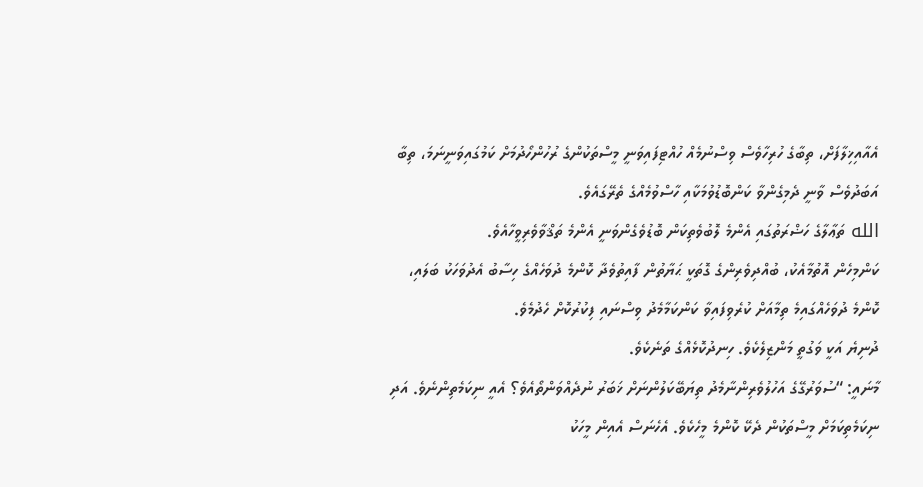އެއާއިޚިލާފަށް، ތިބާގެ ހުރިހާވެސް ވިސްނުމެއް ހުއްޓިފައިވަނީ މީސްތަކުންގެ ރުހުންހޯދުމަށް ކަމުގައިވަނީނަމަ، ތިބާ އަބަދުވެސް ވާނީ ދެމިގެންވާ ކަންބޮޑުވުމަކާއި ހާސްވުމެއްގެ ތެރޭގައެވެ.
الله ތަޢާލާގެ ހަޟްރަތުގައި އެންމެ ލޮބުވެތިކަން ބޮޑުވެގެންވަނީ އެންމެ ތަޤްވާވެރިވީހާއެވެ.
ކަންމިހެން އޮތުމާއެކު، ބުއްދިވެރިންގެ ގޮތަކީ ޙަޔާތުން ފާއިތުވެދާ ކޮންމެ ދުވަހެއްގެ ހިސާބު އެދުވަހަކު ބަލައި، ކޮންމެ ދުވަހެއްގައިމެ ތިމާއަށް ކުރެވިފައިވާ ކަންކަމާމެދު ވިސްނައި ފިކުރުކޮށް ހެދުމެވެ.
ދުނިޔެ އަކީ ވަގުތީ މަންޒިލެކެވެ. ހިނދުކޮޅެއްގެ ތަނެކެވެ.
މާނައީ: “ސުވަރުގޭގެ އަހުލުވެރިންނާމެދު ތިޔަބޭކަލުންނަށް ޚަބަރު ނުދެއްވަންތޯއެވެ؟ އެއީ ނިކަމެތިންނެވެ. އަދި ނިކަމެތިކަމަށް މީސްތަކުން ދެކޭ ކޮންމެ މީހެކެވެ. އެހެނަސް އެއިން މީހަކު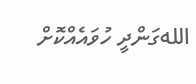اللهގަންދީ ހުވައެއްކޮށް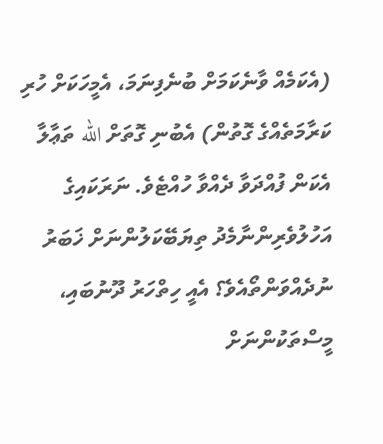(އެކަމެއް ވާނެކަމަށް ބުނެފިނަމަ، އެމީހަކަށް ހުރި ކަރާމަތެއްގެ ގޮތުން) އެބުނި ގޮތަށް الله ތަޢާލާ އެކަން ފުއްދަވާ ދެއްވާ ހުއްޓެވެ. ނަރަކައިގެ އަހުލުވެރިންނާމެދު ތިޔަބޭކަލުންނަށް ޚަބަރު ނުދެއްވަންތޯއެވެ؟ އެއީ ހިތްހަރު ދޫނުބައި، މީސްތަކުންނަށް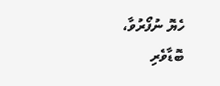ހެޔޮ ނުފޯރުވާ، ބޮޑާވެރި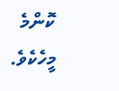ކޮންމެ މީހެކެވެ.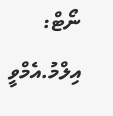ނޯޓް: އިލްމު.އެމްވީ